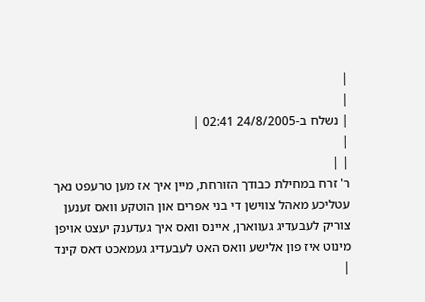|
|
| נשלח ב-24/8/2005 02:41 |
|
| |
ר' זרח במחילת כבודך הזורחת, מיין איך אז מען טרעפט נאך עטליכע מאהל צווישן די בני אפרים און הוטקע וואס זענען צוריק לעבעדיג געווארן, איינס וואס איך געדענק יעצט אויפן מינוט איז פון אלישע וואס האט לעבעדיג געמאכט דאס קינד
|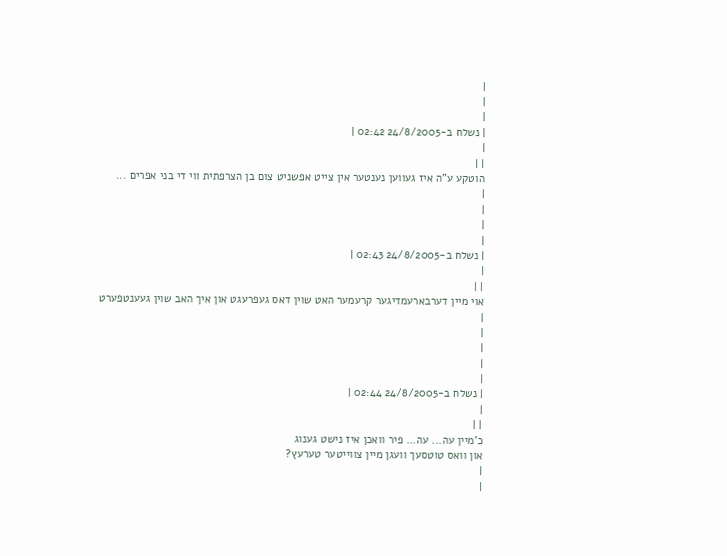|
|
|
| נשלח ב-24/8/2005 02:42 |
|
| |
הוטקע ע"ה איז געווען נענטער אין צייט אפשניט צום בן הצרפתית ווי די בני אפרים ...
|
|
|
|
| נשלח ב-24/8/2005 02:43 |
|
| |
אוי מיין דערבארעמדיגער קרעמער האט שוין דאס געפרעגט און איך האב שוין געענטפערט
|
|
|
|
|
| נשלח ב-24/8/2005 02:44 |
|
| |
כ'מיין עה... עה... פיר וואכן איז נישט גענוג
און וואס טוטסעך וועגן מיין צווייטער טערעץ?
|
|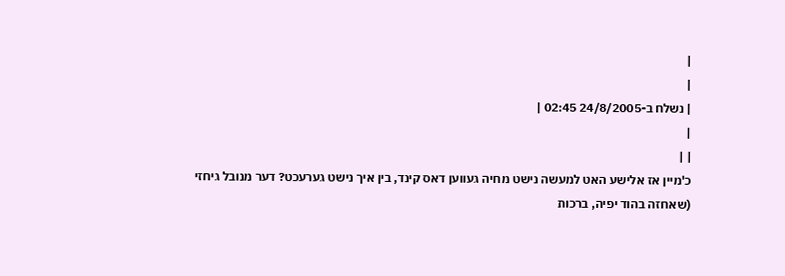|
|
| נשלח ב-24/8/2005 02:45 |
|
| |
כ'מיין אז אלישע האט למעשה נישט מחיה געווען דאס קינד, בין איך נישט גערעכט? דער מנובל גיחזי (שאחזה בהוד יפיה, ברכות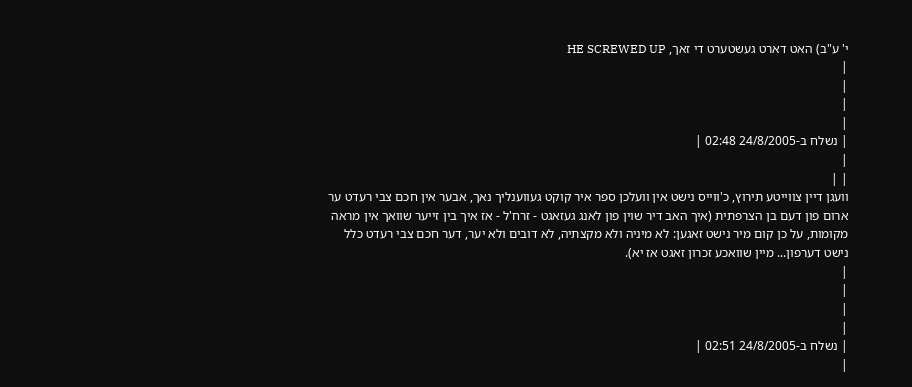י' ע"ב) האט דארט געשטערט די זאך, HE SCREWED UP
|
|
|
|
| נשלח ב-24/8/2005 02:48 |
|
| |
וועגן דיין צווייטע תירוץ, כ'ווייס נישט אין וועלכן ספר איר קוקט געווענליך נאך, אבער אין חכם צבי רעדט ער ארום פון דעם בן הצרפתית (איך האב דיר שוין פון לאנג געזאגט - זרח'ל - אז איך בין זייער שוואך אין מראה מקומות, על כן קום מיר נישט זאגען: לא מיניה ולא מקצתיה, לא דובים ולא יער, דער חכם צבי רעדט כלל נישט דערפון... מיין שוואכע זכרון זאגט אז יא).
|
|
|
|
| נשלח ב-24/8/2005 02:51 |
|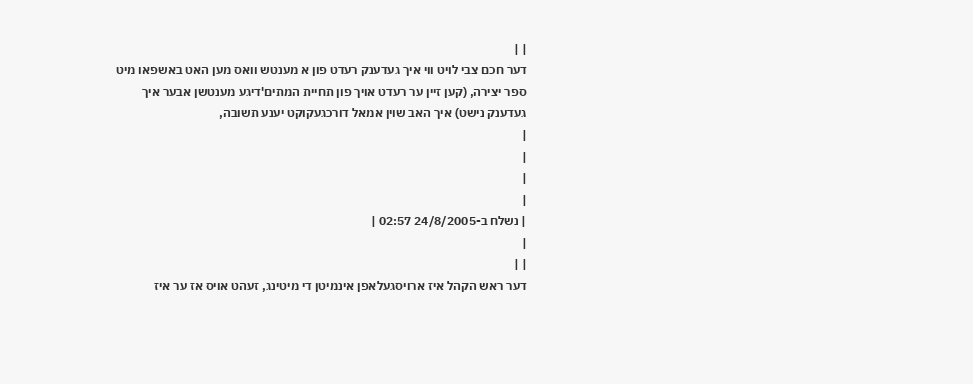| |
דער חכם צבי לויט ווי איך געדענק רעדט פון א מענטש וואס מען האט באשפאו מיט ספר יצירה, (קען זיין ער רעדט אויך פון תחיית המתים'דיגע מענטשן אבער איך געדענק נישט) איך האב שוין אמאל דורכגעקוקט יענע תשובה,
|
|
|
|
| נשלח ב-24/8/2005 02:57 |
|
| |
דער ראש הקהל איז ארויסגעלאפן אינמיטן די מיטינג, זעהט אויס אז ער איז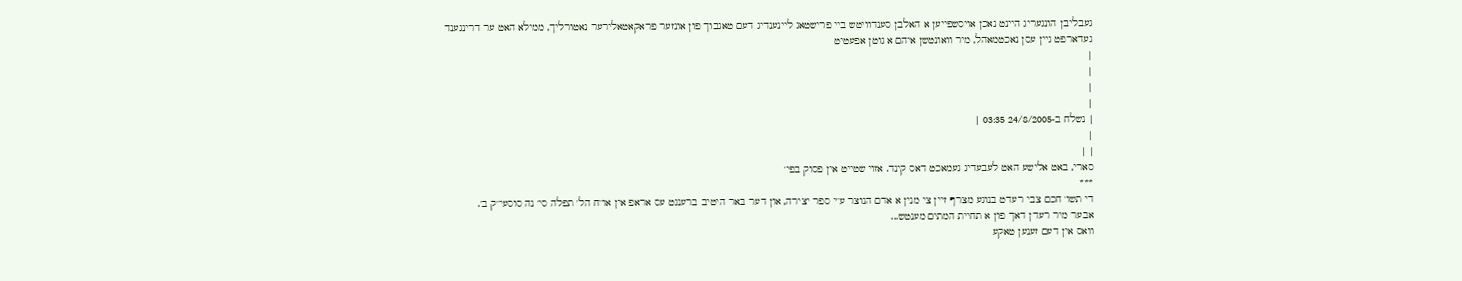געבליבן הונגעריג היינט נאכן אויסשפייען א האלבן סענדוויטש ביי פרישטאג ליינענדיג דעם טאגבוך פון אונזער פראקאטאלירער נאטורליך, ממילא האט ער דרינגענד געדארפט גיין עסן נאכטמאהל, מיר וואונטשן איהם א גוטן אפעטיט
|
|
|
|
| נשלח ב-24/8/2005 03:35 |
|
| |
סארי, באט אלישע האט לעבעדיג געמאכט דאס קינד. אזוי שטייט אין פסוק בפי'
***
די תשו' חכם צבי רעדט בנוגע מצרף זיין צי מנין א אדם הנוצר ע"י ספר יצירה, און דער באר היטיב ברענגט עס אראפ אין או"ח הל' תפלה סי' נה סוסעי"ק ב'.
אבער מיר רעדן דאך פון א תחיית המתים מענטש...
וואס אין דעם זענען טאקע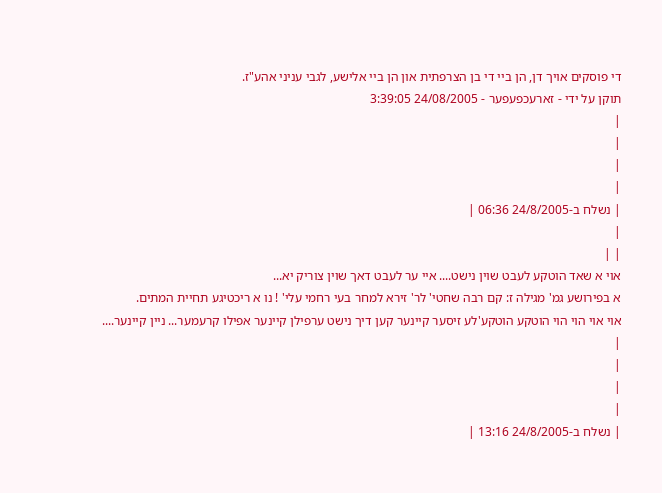די פוסקים אויך דן, הן ביי די בן הצרפתית און הן ביי אלישע, לגבי עניני אהע"ז.
תוקן על ידי - זארעכפעפער - 24/08/2005 3:39:05
|
|
|
|
| נשלח ב-24/8/2005 06:36 |
|
| |
אוי א שאד הוטקע לעבט שוין נישט.... איי ער לעבט דאך שוין צוריק יא...
א בפירושע גמ' מגילה ז: קם רבה שחטי' לר' זירא למחר בעי רחמי עלי' ! נו א ריכטיגע תחיית המתים.
אוי אוי הוי הוי הוטקע הוטקע'לע זיסער קיינער קען דיך נישט ערפילן קיינער אפילו קרעמער... ניין קיינער....
|
|
|
|
| נשלח ב-24/8/2005 13:16 |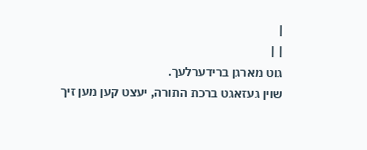|
| |
גוט מארגן ברידערלעך.
שוין געזאגט ברכת התורה, יעצט קען מען זיך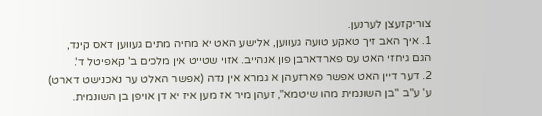צוריקזעצן לערנען.
1. איך האב זיך טאקע טועה געווען, אלישע האט יא מחיה מתים געווען דאס קינד, הגם גיחזי האט עס פארדארבן פון אנהייב. אזוי שטייט אין מלכים ב' קאפיטל ד'.
2. דער דיין האט אפשר פארזעהן א גמרא אין נדה (אפשר האלט ער נאכנישט דארט) ע' ע"ב "בן השונמית מהו שיטמא", זעהן מיר אז מען איז יא דן אויפן בן השונמית.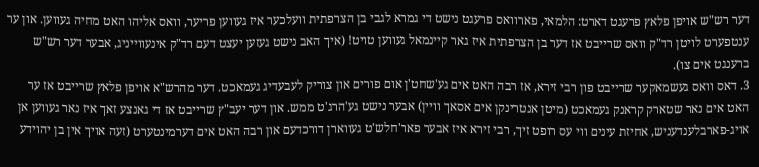דער רש"ש אויפן פלאץ פרעגט דארט: הלמאי, פארוואס פרעגט נישט די גמרא לגבי בן הצרפתית וועלכער איז געווען פריער, וואס אליהו האט מחיה געווען. און ער ענטפערט לויטן רד"ק וואס שרייבט אז דער בן הצרפתית איז גאר קיינמאל געווען טויט! (איך האב נישט געזען יעצט דעם רד"ק אינעווייניג, אבער דער רש"ש ברענגט אים צו).
3. דאס וואס געשמאקער שרייבט פון רבי זירא, אז רבה האט אים גע'שחט'ן אום פורים און צוריק לעבעדיג געמאכט. דער מהרש"א אויפן פלאץ שרייבט אז ער האט אים נאר שטארק קראנק געמאכט (מיטן אנטרינקן אים אסאך וויין) אבער נישט גע'הרג'ט ממש. און דער יעב"ץ שרייבט אז די גאנצע זאך איז נאר געווען אן אויג-פארבלענדעניש, אחיזת עינים ווי עס רופט זיך, רבי זירא איז אבער פאר'חלש'ט געווארן דורכדעם און רבה האט אים דערמינטערט (זעה אויך אין בן יהוידע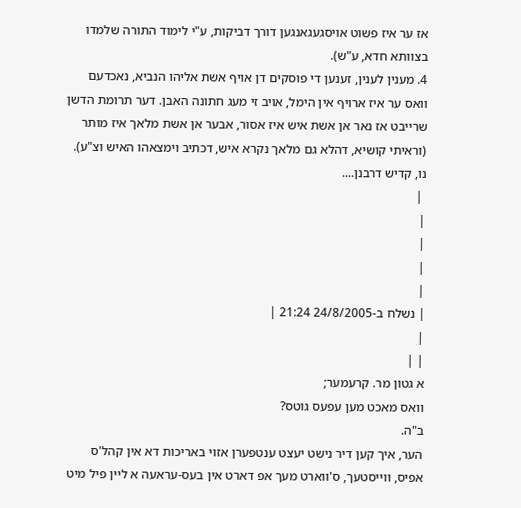אז ער איז פשוט אויסגעגאנגען דורך דביקות, ע"י לימוד התורה שלמדו בצוותא חדא, ע"ש).
4. מענין לענין, זענען די פוסקים דן אויף אשת אליהו הנביא, נאכדעם וואס ער איז ארויף אין הימל, אויב זי מעג חתונה האבן. דער תרומת הדשן שרייבט אז נאר אן אשת איש איז אסור, אבער אן אשת מלאך איז מותר (וראיתי קושיא, דהלא גם מלאך נקרא איש, דכתיב וימצאהו האיש וצ"ע).
נו, קדיש דרבנן....
 |
|
|
|
|
| נשלח ב-24/8/2005 21:24 |
|
| |
א גטון מר. קרעמער;
וואס מאכט מען עפעס גוטס?
ב"ה.
הער, איך קען דיר נישט יעצט ענטפערן אזוי באריכות דא אין קהל'ס אפיס, ווייסטעך, ס'ווארט מעך אפ דארט אין בעס-עראעה א ליין פיל מיט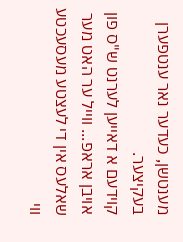מענטשן, כעדער נאר ענטפערן בעקיצער.
קוידעם א דאייען לערנט ש"ס פון אויבן אראפ... ווייל ער האט מער שאלעס אין די לעצטע מעסעכטע ווי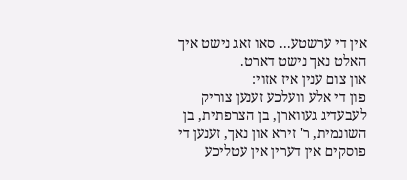אין די ערשטע... סאו זאג נישט איך האלט נאך נישט דארט.
און צום ענין איז אזוי:
פון די אלע וועלכע זענען צוריק לעבעדיג געווארן, בן הצרפתית, בן השונמית, ר' זירא און נאך, זענען די פוסקים אין דערין אין עטליכע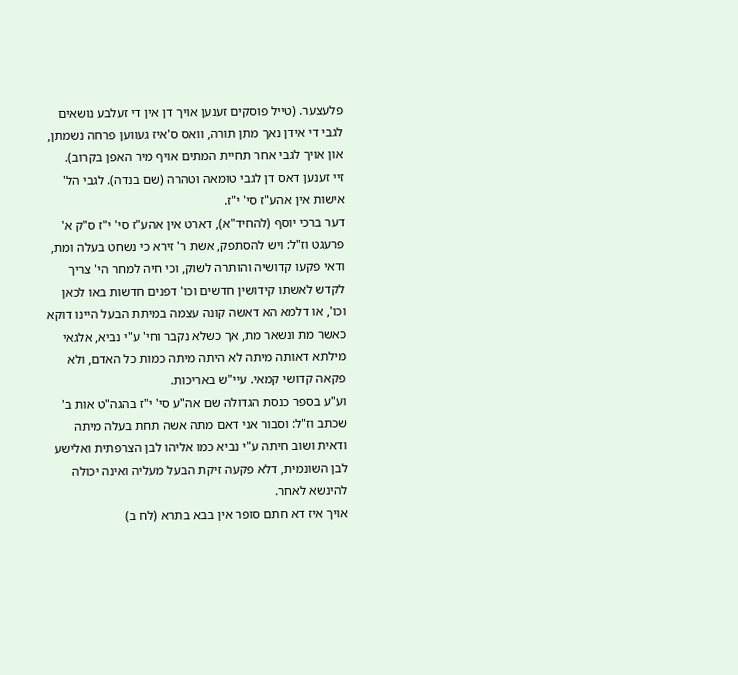פלעצער. (טייל פוסקים זענען אויך דן אין די זעלבע נושאים לגבי די אידן נאך מתן תורה, וואס ס'איז געווען פרחה נשמתן, און אויך לגבי אחר תחיית המתים אויף מיר האפן בקרוב).
זיי זענען דאס דן לגבי טומאה וטהרה (שם בנדה). לגבי הל' אישות אין אהע"ז סי' י"ז.
דער ברכי יוסף (להחיד"א), דארט אין אהע"ז סי' י"ז ס"ק א' פרעגט וז"ל: ויש להסתפק, אשת ר' זירא כי נשחט בעלה ומת, ודאי פקעו קדושיה והותרה לשוק, וכי חיה למחר הי' צריך לקדש לאשתו קידושין חדשים וכו' דפנים חדשות באו לכאן וכו', או דלמא הא דאשה קונה עצמה במיתת הבעל היינו דוקא כאשר מת ונשאר מת, אך כשלא נקבר וחי' ע"י נביא, אלגאי מילתא דאותה מיתה לא היתה מיתה כמות כל האדם, ולא פקאה קדושי קמאי. עיי"ש באריכות.
וע"ע בספר כנסת הגדולה שם אה"ע סי' י"ז בהגה"ט אות ב' שכתב וז"ל: וסבור אני דאם מתה אשה תחת בעלה מיתה ודאית ושוב חיתה ע"י נביא כמו אליהו לבן הצרפתית ואלישע לבן השונמית, דלא פקעה זיקת הבעל מעליה ואינה יכולה להינשא לאחר.
אויך איז דא חתם סופר אין בבא בתרא (לח ב)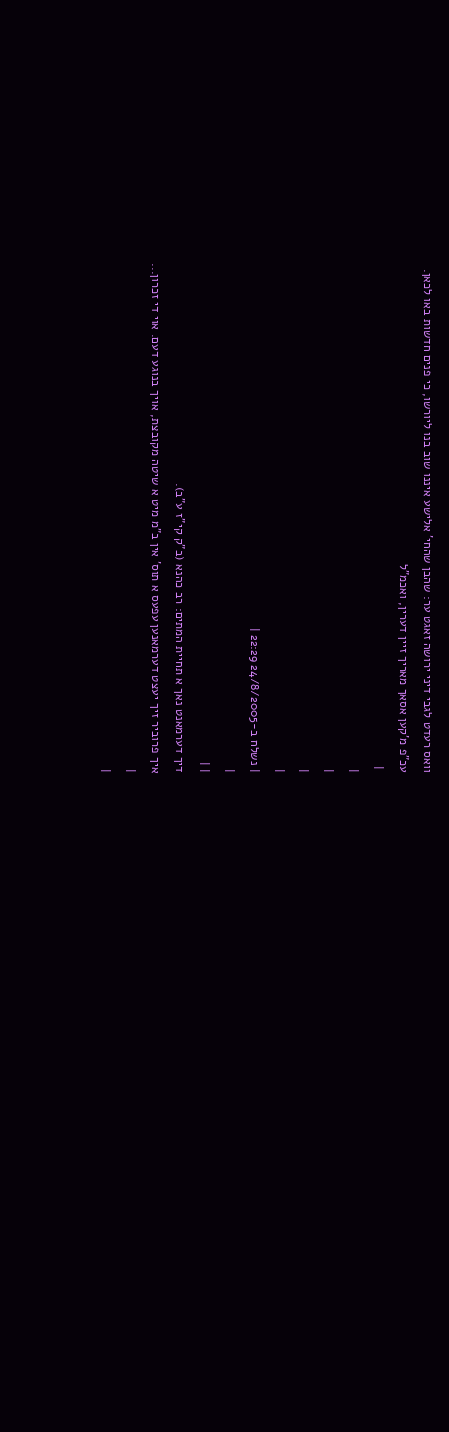וואס רעדט לגבי דיני ירושה זאגט ער: שהבן שהחי' אלישע איננו שוב בנו ליורשו, כי פנים חדשות באו לכאן.
עכ"פ מ'קען אסאך מאריך זיין דערין, ואכמ"ל
 |
|
|
|
|
| נשלח ב-24/8/2005 22:29 |
|
| |
דיך דערמאנט נאך א תחיית המתים: רב כהנא (ב"ק קי"ז ע"ב).
איך פרוביר זיך יעצט דערמאנען עפעס א תוס' אין ב"מ מיט א שיטה מקובצת, אויך בנוגע דעם. אוי די זכרון...
|
|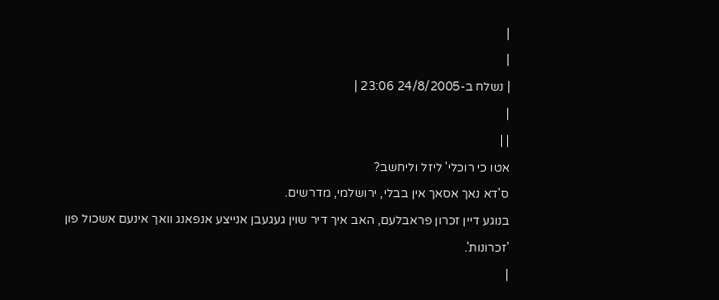|
|
| נשלח ב-24/8/2005 23:06 |
|
| |
אטו כי רוכלי' ליזל וליחשב?
ס'דא נאך אסאך אין בבלי, ירושלמי, מדרשים.
בנוגע דיין זכרון פראבלעם, האב איך דיר שוין געגעבן אנייצע אנפאנג וואך אינעם אשכול פון 'זכרונות'.
|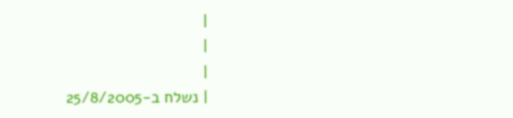|
|
|
| נשלח ב-25/8/2005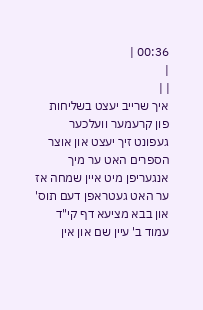00:36 |
|
| |
איך שרייב יעצט בשליחות פון קרעמער וועלכער געפונט זיך יעצט און אוצר הספרים האט ער מיך אנגעריפן מיט איין שמחה אז ער האט געטראפן דעם תוס'
און בבא מציעא דף קי"ד עמוד ב' עיין שם און אין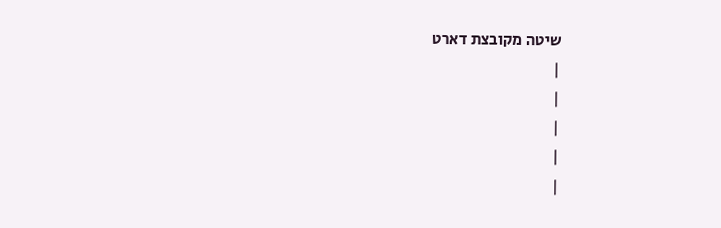שיטה מקובצת דארט
|
|
|
|
|